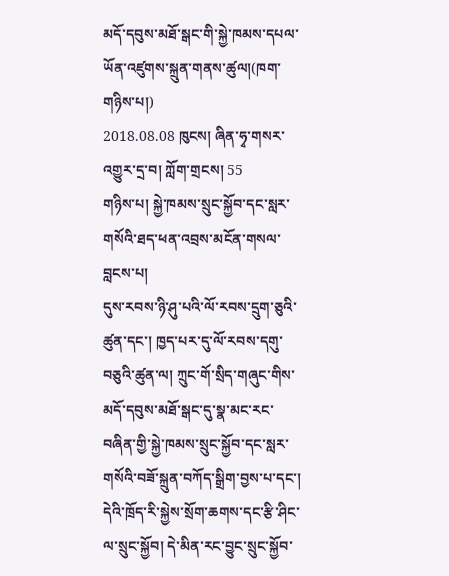མདོ་དབུས་མཐོ་སྒང་གི་སྐྱེ་ཁམས་དཔལ་ཡོན་འཛུགས་སྐྲུན་གནས་ཚུལ།(ཁག་གཉིས་པ།)
2018.08.08 ཁུངས། ཞིན་ཧྭ་གསར་འགྱུར་དྲ་བ། ཀློག་གྲངས། 55
གཉིས་པ། སྐྱེ་ཁམས་སྲུང་སྐྱོབ་དང་སླར་གསོའི་ཐད་ཕན་འབྲས་མངོན་གསལ་བླངས་པ།
དུས་རབས་ཉི་ཤུ་པའི་ལོ་རབས་དྲུག་ཅུའི་ཚུན་དང་། ཁྱད་པར་དུ་ལོ་རབས་དགུ་བཅུའི་ཚུན་ལ། ཀྲུང་གོ་སྲིད་གཞུང་གིས་མདོ་དབུས་མཐོ་སྒང་དུ་སྣ་མང་རང་བཞིན་གྱི་སྐྱེ་ཁམས་སྲུང་སྐྱོབ་དང་སླར་གསོའི་བཟོ་སྐྲུན་བཀོད་སྒྲིག་བྱས་པ་དང་། དེའི་ཁྲོད་རི་སྐྱེས་སྲོག་ཆགས་དང་རྩི་ཤིང་ལ་སྲུང་སྐྱོབ། དེ་མིན་རང་བྱུང་སྲུང་སྐྱོབ་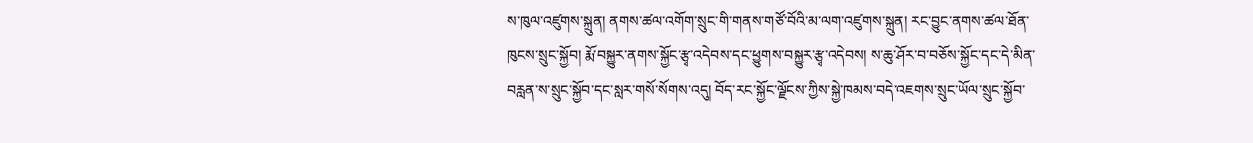ས་ཁུལ་འཛུགས་སྐྲུན། ནགས་ཚལ་འགོག་སྲུང་གི་གནས་གཙོ་བོའི་མ་ལག་འཛུགས་སྐྲུན། རང་བྱུང་ནགས་ཚལ་ཐོན་ཁུངས་སྲུང་སྐྱོབ། རྨོ་བསྐྱུར་ནགས་སྐྱོང་རྩྭ་འདེབས་དང་ཕྱུགས་བསྐྱུར་རྩྭ་འདེབས། ས་ཆུ་ཤོར་བ་བཅོས་སྐྱོང་དང་དེ་མིན་བརླན་ས་སྲུང་སྐྱོབ་དང་སླར་གསོ་སོགས་འདུ། བོད་རང་སྐྱོང་ལྗོངས་ཀྱིས་སྐྱེ་ཁམས་བདེ་འཇགས་སྲུང་ཡོལ་སྲུང་སྐྱོབ་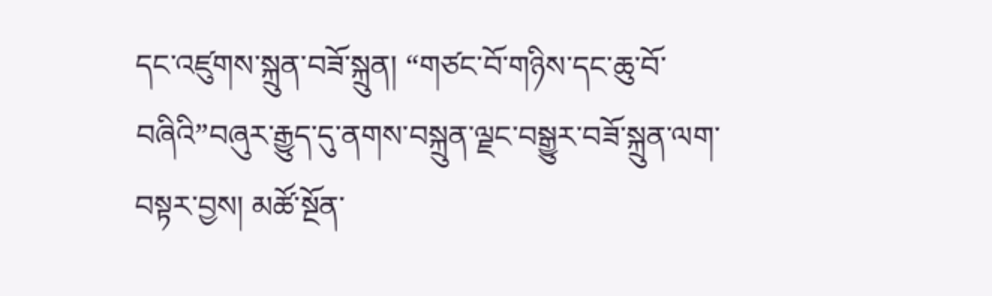དང་འཛུགས་སྐྲུན་བཟོ་སྐྲུན། “གཙང་བོ་གཉིས་དང་ཆུ་བོ་བཞིའི”བཞུར་རྒྱུད་དུ་ནགས་བསྐྲུན་ལྗང་བསྒྱུར་བཟོ་སྐྲུན་ལག་བསྟར་བྱས། མཚོ་སྔོན་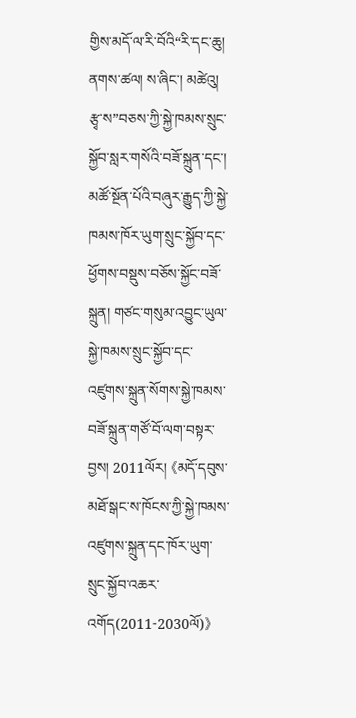གྱིས་མདོ་ལ་རི་བོའི“རི་དང་ཆུ། ནགས་ཚལ། ས་ཞིང་། མཚེའུ། རྩྭ་ས”བཅས་ཀྱི་སྐྱེ་ཁམས་སྲུང་སྐྱོབ་སླར་གསོའི་བཟོ་སྐྲུན་དང་། མཚོ་སྔོན་པོའི་བཞུར་རྒྱུད་ཀྱི་སྐྱེ་ཁམས་ཁོར་ཡུག་སྲུང་སྐྱོབ་དང་ཕྱོགས་བསྡུས་བཅོས་སྐྱོང་བཟོ་སྐྲུན། གཙང་གསུམ་འབྱུང་ཡུལ་སྐྱེ་ཁམས་སྲུང་སྐྱོབ་དང་འཛུགས་སྐྲུན་སོགས་སྐྱེ་ཁམས་བཟོ་སྐྲུན་གཙོ་བོ་ལག་བསྟར་བྱས། 2011ལོར། 《མདོ་དབུས་མཐོ་སྒང་ས་ཁོངས་ཀྱི་སྐྱེ་ཁམས་འཛུགས་སྐྲུན་དང་ཁོར་ཡུག་སྲུང་སྐྱོབ་འཆར་འགོད(2011-2030ལོ)》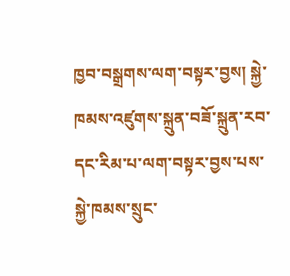ཁྱབ་བསྒྲགས་ལག་བསྟར་བྱས། སྐྱེ་ཁམས་འཛུགས་སྐྲུན་བཟོ་སྐྲུན་རབ་དང་རིམ་པ་ལག་བསྟར་བྱས་པས་སྐྱེ་ཁམས་སྲུང་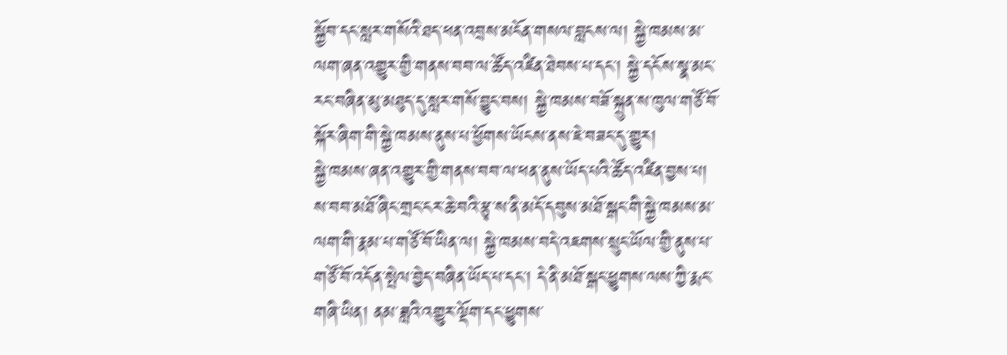སྐྱོབ་དང་སླར་གསོའི་ཐད་ཕན་འབྲས་མངོན་གསལ་བླངས་ལ། སྐྱེ་ཁམས་མ་ལག་ཞན་འགྱུར་གྱི་གནས་བབ་ལ་ཚོད་འཛིན་ཐེབས་པ་དང་། སྐྱེ་དངོས་སྣ་མང་རང་བཞིན་མུ་མཐུད་དུ་སླར་གསོ་བྱུང་བས། སྐྱེ་ཁམས་བཟོ་སྐྲུན་ས་ཁུལ་གཙོ་བོ་སྐོར་ཞིག་གི་སྐྱེ་ཁམས་ནུས་པ་ཕྱོགས་ཡོངས་ནས་ཇེ་བཟང་དུ་གྱུར།
སྐྱེ་ཁམས་ཞན་འགྱུར་གྱི་གནས་བབ་ལ་ཕན་ནུས་ཡོད་པའི་ཚོད་འཛིན་བྱས་པ།
ས་བབ་མཐོ་ཞིང་གྲང་ངར་ཆེ་བའི་རྩྭ་ས་ནི་མདོ་དབུས་མཐོ་སྒང་གི་སྐྱེ་ཁམས་མ་ལག་གི་རྣམ་པ་གཙོ་བོ་ཡིན་ལ། སྐྱེ་ཁམས་བདེ་འཇགས་སྲུང་ཡོལ་གྱི་ནུས་པ་གཙོ་བོ་འདོན་སྤེལ་བྱེད་བཞིན་ཡོད་པ་དང་། དེ་ནི་མཐོ་སྒང་ཕྱུགས་ལས་ཀྱི་རྨང་གཞི་ཡིན། ནམ་ཟླའི་འགྱུར་ལྡོག་དང་ཕྱུགས་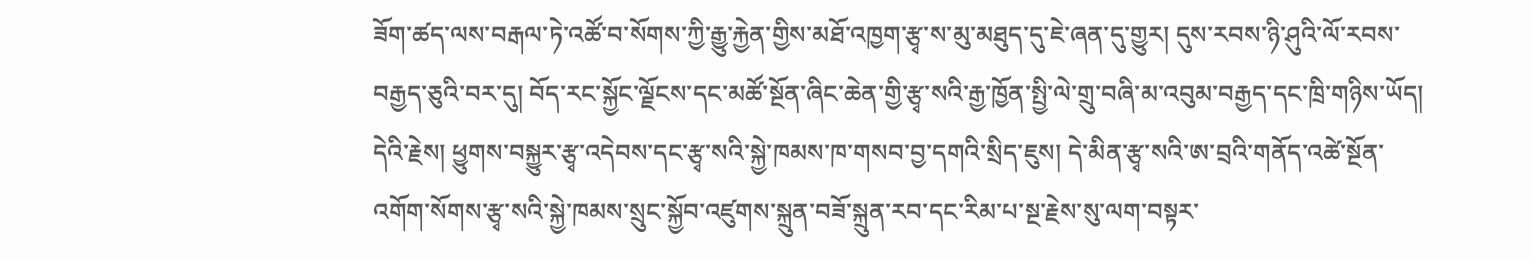ཟོག་ཚད་ལས་བརྒལ་ཏེ་འཚོ་བ་སོགས་ཀྱི་རྒྱུ་རྐྱེན་གྱིས་མཐོ་འཁྱག་རྩྭ་ས་མུ་མཐུད་དུ་ཇེ་ཞན་དུ་གྱུར། དུས་རབས་ཉི་ཤུའི་ལོ་རབས་བརྒྱད་ཅུའི་བར་དུ། བོད་རང་སྐྱོང་ལྗོངས་དང་མཚོ་སྔོན་ཞིང་ཆེན་གྱི་རྩྭ་སའི་རྒྱ་ཁྱོན་སྤྱི་ལེ་གྲུ་བཞི་མ་འབུམ་བརྒྱད་དང་ཁྲི་གཉིས་ཡོད། དེའི་རྗེས། ཕྱུགས་བསྐྱུར་རྩྭ་འདེབས་དང་རྩྭ་སའི་སྐྱེ་ཁམས་ཁ་གསབ་བྱ་དགའི་སྲིད་ཇུས། དེ་མིན་རྩྭ་སའི་ཨ་བྲའི་གནོད་འཚེ་སྔོན་འགོག་སོགས་རྩྭ་སའི་སྐྱེ་ཁམས་སྲུང་སྐྱོབ་འཛུགས་སྐྲུན་བཟོ་སྐྲུན་རབ་དང་རིམ་པ་སྔ་རྗེས་སུ་ལག་བསྟར་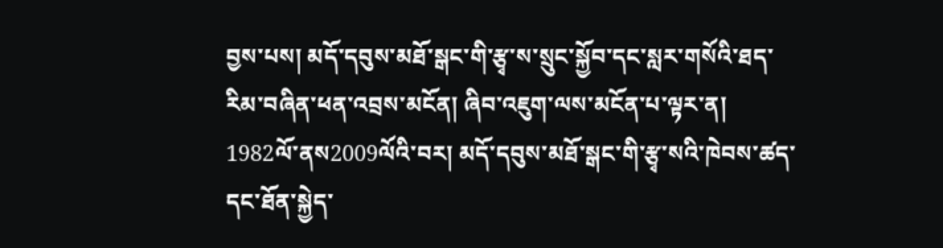བྱས་པས། མདོ་དབུས་མཐོ་སྒང་གི་རྩྭ་ས་སྲུང་སྐྱོབ་དང་སླར་གསོའི་ཐད་རིམ་བཞིན་ཕན་འབྲས་མངོན། ཞིབ་འཇུག་ལས་མངོན་པ་ལྟར་ན། 1982ལོ་ནས2009ལོའི་བར། མདོ་དབུས་མཐོ་སྒང་གི་རྩྭ་སའི་ཁེབས་ཚད་དང་ཐོན་སྐྱེད་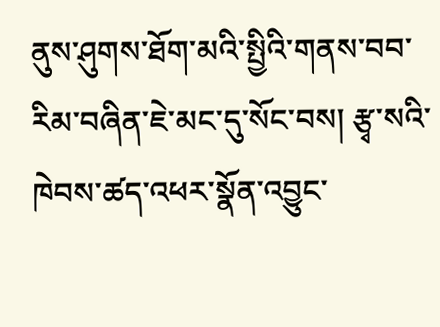ནུས་ཤུགས་ཐོག་མའི་སྤྱིའི་གནས་བབ་རིམ་བཞིན་ཇེ་མང་དུ་སོང་བས། རྩྭ་སའི་ཁེབས་ཚད་འཕར་སྣོན་འབྱུང་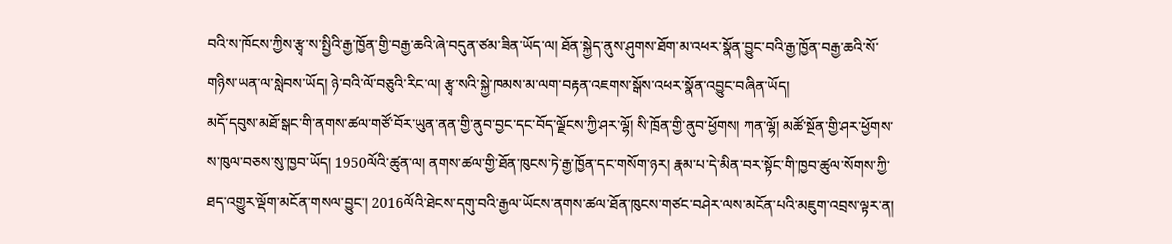བའི་ས་ཁོངས་ཀྱིས་རྩྭ་ས་སྤྱིའི་རྒྱ་ཁྱོན་གྱི་བརྒྱ་ཆའི་ཞེ་བདུན་ཙམ་ཟིན་ཡོད་ལ། ཐོན་སྐྱེད་ནུས་ཤུགས་ཐོག་མ་འཕར་སྣོན་བྱུང་བའི་རྒྱ་ཁྱོན་བརྒྱ་ཆའི་སོ་གཉིས་ཡན་ལ་སླེབས་ཡོད། ཉེ་བའི་ལོ་བཅུའི་རིང་ལ། རྩྭ་སའི་སྐྱེ་ཁམས་མ་ལག་བརྟན་འཇགས་སྒོས་འཕར་སྣོན་འབྱུང་བཞིན་ཡོད།
མདོ་དབུས་མཐོ་སྒང་གི་ནགས་ཚལ་གཙོ་བོར་ཡུན་ནན་གྱི་ནུབ་བྱང་དང་བོད་ལྗོངས་ཀྱི་ཤར་ལྷོ། སི་ཁྲོན་གྱི་ནུབ་ཕྱོགས། ཀན་ལྷོ། མཚོ་སྔོན་གྱི་ཤར་ཕྱོགས་ས་ཁུལ་བཅས་སུ་ཁྱབ་ཡོད། 1950ལོའི་ཚུན་ལ། ནགས་ཚལ་གྱི་ཐོན་ཁུངས་ཏེ་རྒྱ་ཁྱོན་དང་གསོག་ཉར། རྣམ་པ་དེ་མིན་བར་སྟོང་གི་ཁྱབ་ཚུལ་སོགས་ཀྱི་ཐད་འགྱུར་ལྡོག་མངོན་གསལ་བྱུང་། 2016ལོའི་ཐེངས་དགུ་བའི་རྒྱལ་ཡོངས་ནགས་ཚལ་ཐོན་ཁུངས་གཙང་བཤེར་ལས་མངོན་པའི་མཇུག་འབྲས་ལྟར་ན།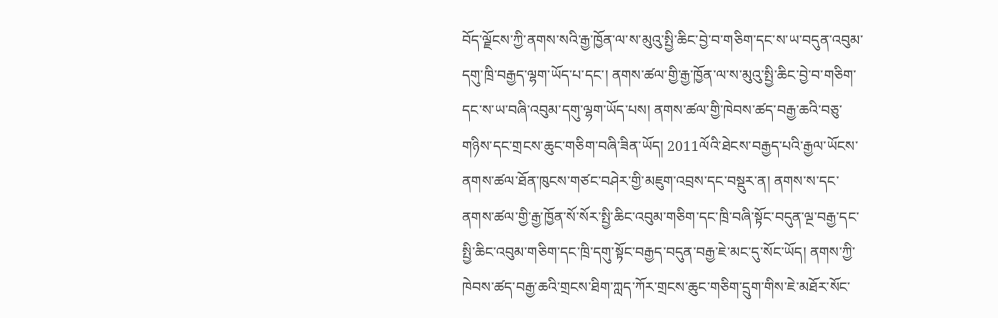བོད་ལྗོངས་ཀྱི་ནགས་སའི་རྒྱ་ཁྱོན་ལ་ས་མུའུ་སྤྱི་ཆིང་བྱེ་བ་གཅིག་དང་ས་ཡ་བདུན་འབུམ་དགུ་ཁྲི་བརྒྱད་ལྷག་ཡོད་པ་དང་། ནགས་ཚལ་གྱི་རྒྱ་ཁྱོན་ལ་ས་མུའུ་སྤྱི་ཆིང་བྱེ་བ་གཅིག་དང་ས་ཡ་བཞི་འབུམ་དགུ་ལྷག་ཡོད་པས། ནགས་ཚལ་གྱི་ཁེབས་ཚད་བརྒྱ་ཆའི་བཅུ་གཉིས་དང་གྲངས་ཆུང་གཅིག་བཞི་ཟིན་ཡོད། 2011ལོའི་ཐེངས་བརྒྱད་པའི་རྒྱལ་ཡོངས་ནགས་ཚལ་ཐོན་ཁུངས་གཙང་བཤེར་གྱི་མཇུག་འབྲས་དང་བསྡུར་ན། ནགས་ས་དང་ནགས་ཚལ་གྱི་རྒྱ་ཁྱོན་སོ་སོར་སྤྱི་ཆིང་འབུམ་གཅིག་དང་ཁྲི་བཞི་སྟོང་བདུན་ལྔ་བརྒྱ་དང་སྤྱི་ཆིང་འབུམ་གཅིག་དང་ཁྲི་དགུ་སྟོང་བརྒྱད་བདུན་བརྒྱ་ཇེ་མང་དུ་སོང་ཡོད། ནགས་ཀྱི་ཁེབས་ཚད་བརྒྱ་ཆའི་གྲངས་ཐིག་ཀླད་ཀོར་གྲངས་ཆུང་གཅིག་དྲུག་གིས་ཇེ་མཐོར་སོང་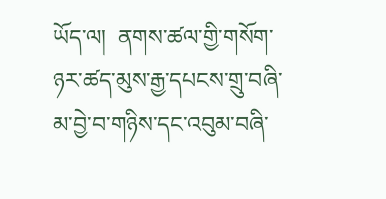ཡོད་ལ།  ནགས་ཚལ་གྱི་གསོག་ཉར་ཚད་མུས་རྒྱ་དཔངས་གྲུ་བཞི་མ་བྱེ་བ་གཉིས་དང་འབུམ་བཞི་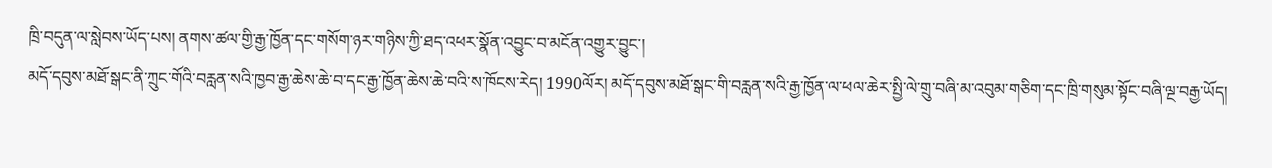ཁྲི་བདུན་ལ་སླེབས་ཡོད་པས། ནགས་ཚལ་གྱི་རྒྱ་ཁྱོན་དང་གསོག་ཉར་གཉིས་ཀྱི་ཐད་འཕར་སྣོན་འབྱུང་བ་མངོན་འགྱུར་བྱུང་།
མདོ་དབུས་མཐོ་སྒང་ནི་ཀྲུང་གོའི་བརླན་སའི་ཁྱབ་རྒྱ་ཆེས་ཆེ་བ་དང་རྒྱ་ཁྱོན་ཆེས་ཆེ་བའི་ས་ཁོངས་རེད། 1990ལོར། མདོ་དབུས་མཐོ་སྒང་གི་བརླན་སའི་རྒྱ་ཁྱོན་ལ་ཕལ་ཆེར་སྤྱི་ལེ་གྲུ་བཞི་མ་འབུམ་གཅིག་དང་ཁྲི་གསུམ་སྟོང་བཞི་ལྔ་བརྒྱ་ཡོད།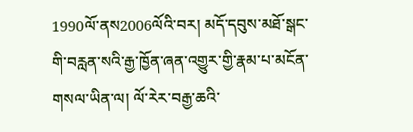1990ལོ་ནས2006ལོའི་བར། མདོ་དབུས་མཐོ་སྒང་གི་བརླན་སའི་རྒྱ་ཁྱོན་ཞན་འགྱུར་གྱི་རྣམ་པ་མངོན་གསལ་ཡིན་ལ། ལོ་རེར་བརྒྱ་ཆའི་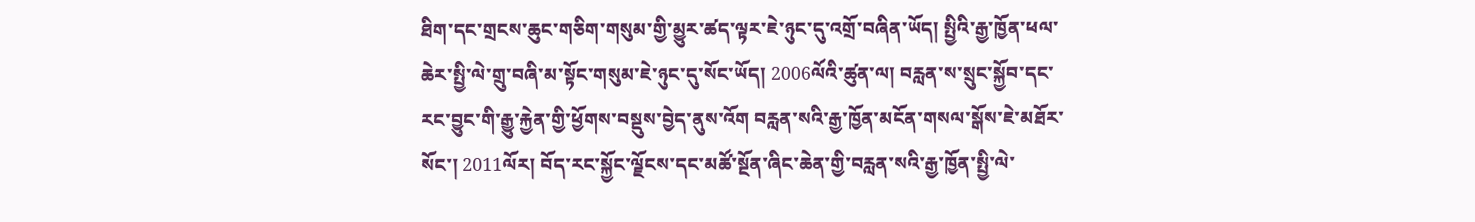ཐིག་དང་གྲངས་ཆུང་གཅིག་གསུམ་གྱི་མྱུར་ཚད་ལྟར་ཇེ་ཉུང་དུ་འགྲོ་བཞིན་ཡོད། སྤྱིའི་རྒྱ་ཁྱོན་ཕལ་ཆེར་སྤྱི་ལེ་གྲུ་བཞི་མ་སྟོང་གསུམ་ཇེ་ཉུང་དུ་སོང་ཡོད། 2006ལོའི་ཚུན་ལ། བརླན་ས་སྲུང་སྐྱོབ་དང་རང་བྱུང་གི་རྒྱུ་རྐྱེན་གྱི་ཕྱོགས་བསྡུས་བྱེད་ནུས་འོག བརླན་སའི་རྒྱ་ཁྱོན་མངོན་གསལ་སྒོས་ཇེ་མཐོར་སོང་། 2011ལོར། བོད་རང་སྐྱོང་ལྗོངས་དང་མཚོ་སྔོན་ཞིང་ཆེན་གྱི་བརླན་སའི་རྒྱ་ཁྱོན་སྤྱི་ལེ་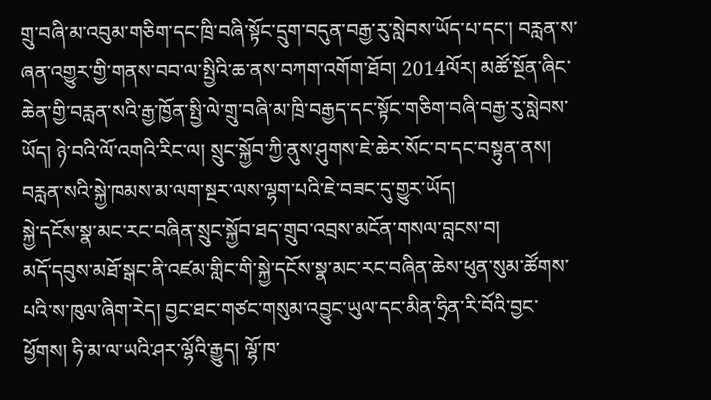གྲུ་བཞི་མ་འབུམ་གཅིག་དང་ཁྲི་བཞི་སྟོང་དྲུག་བདུན་བརྒྱ་རུ་སླེབས་ཡོད་པ་དང་། བརླན་ས་ཞན་འགྱུར་གྱི་གནས་བབ་ལ་སྤྱིའི་ཆ་ནས་བཀག་འགོག་ཐོབ། 2014ལོར། མཚོ་སྔོན་ཞིང་ཆེན་གྱི་བརླན་སའི་རྒྱ་ཁྱོན་སྤྱི་ལེ་གྲུ་བཞི་མ་ཁྲི་བརྒྱད་དང་སྟོང་གཅིག་བཞི་བརྒྱ་རུ་སླེབས་ཡོད། ཉེ་བའི་ལོ་འགའི་རིང་ལ། སྲུང་སྐྱོབ་ཀྱི་ནུས་ཤུགས་ཇེ་ཆེར་སོང་བ་དང་བསྟུན་ནས། བརླན་སའི་སྐྱེ་ཁམས་མ་ལག་སྔར་ལས་ལྷག་པའི་ཇེ་བཟང་དུ་གྱུར་ཡོད།
སྐྱེ་དངོས་སྣ་མང་རང་བཞིན་སྲུང་སྐྱོབ་ཐད་གྲུབ་འབྲས་མངོན་གསལ་བླངས་བ།
མདོ་དབུས་མཐོ་སྒང་ནི་འཛམ་གླིང་གི་སྐྱེ་དངོས་སྣ་མང་རང་བཞིན་ཆེས་ཕུན་སུམ་ཚོགས་པའི་ས་ཁུལ་ཞིག་རེད། བྱང་ཐང་གཙང་གསུམ་འབྱུང་ཡུལ་དང་མིན་ཧྲིན་རི་བོའི་བྱང་ཕྱོགས། ཧི་མ་ལ་ཡའི་ཤར་ལྷོའི་རྒྱུད། ལྷོ་ཁ་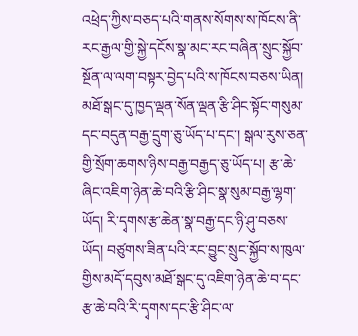འཕྲེད་ཀྱིས་བཅད་པའི་གནས་སོགས་ས་ཁོངས་ནི་རང་རྒྱལ་གྱི་སྐྱེ་དངོས་སྣ་མང་རང་བཞིན་སྲུང་སྐྱོབ་སྔོན་ལ་ལག་བསྟར་བྱེད་པའི་ས་ཁོངས་བཅས་ཡིན། མཐོ་སྒང་དུ་ཁྱད་ལྡན་སོན་ལྡན་རྩི་ཤིང་སྟོང་གསུམ་དང་བདུན་བརྒྱ་དྲུག་ཅུ་ཡོད་པ་དང་། སྒལ་རུས་ཅན་གྱི་སྲོག་ཆགས་ཉིས་བརྒྱ་བརྒྱད་ཅུ་ཡོད་པ། རྩ་ཆེ་ཞིང་འཇིག་ཉེན་ཆེ་བའི་རྩི་ཤིང་སྣ་སུམ་བརྒྱ་ལྷག་ཡོད། རི་དྭགས་རྩ་ཆེན་སྣ་བརྒྱ་དང་ཉི་ཤུ་བཅས་ཡོད། བཙུགས་ཟིན་པའི་རང་བྱུང་སྲུང་སྐྱོབ་ས་ཁུལ་གྱིས་མདོ་དབུས་མཐོ་སྒང་དུ་འཇིག་ཉེན་ཆེ་བ་དང་རྩ་ཆེ་བའི་རི་དྭགས་དང་རྩི་ཤིང་ལ་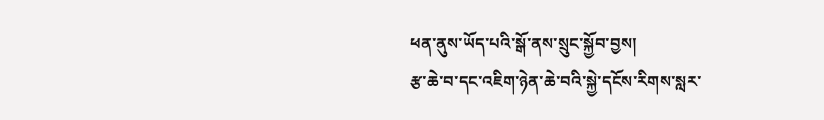ཕན་ནུས་ཡོད་པའི་སྒོ་ནས་སྲུང་སྐྱོབ་བྱས།
རྩ་ཆེ་བ་དང་འཇིག་ཉེན་ཆེ་བའི་སྐྱེ་དངོས་རིགས་སླར་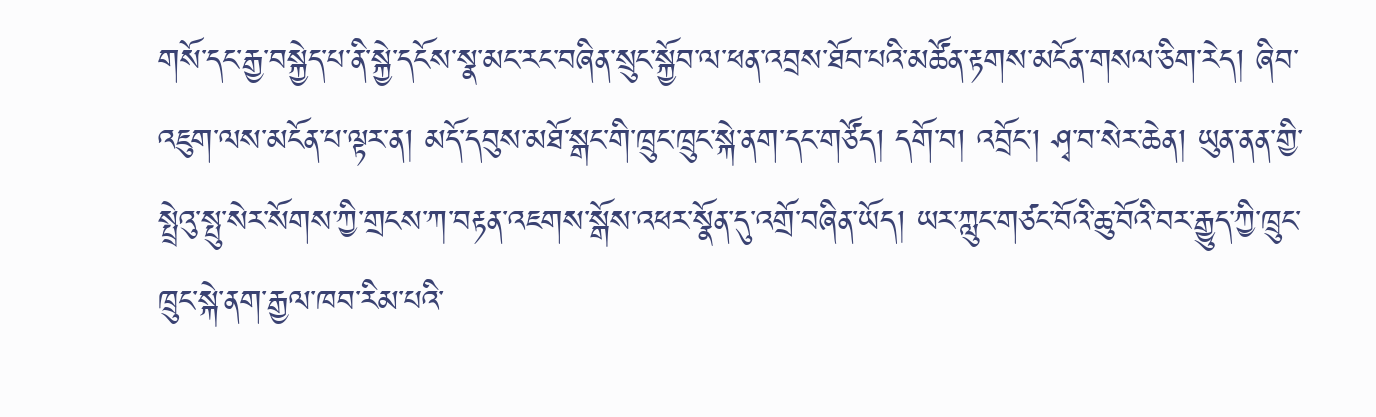གསོ་དང་རྒྱ་བསྐྱེད་པ་ནི་སྐྱེ་དངོས་སྣ་མང་རང་བཞིན་སྲུང་སྐྱོབ་ལ་ཕན་འབྲས་ཐོབ་པའི་མཚོན་རྟགས་མངོན་གསལ་ཅིག་རེད། ཞིབ་འཇུག་ལས་མངོན་པ་ལྟར་ན། མདོ་དབུས་མཐོ་སྒང་གི་ཁྲུང་ཁྲུང་སྐེ་ནག་དང་གཙོད། དགོ་བ། འབྲོང་། ཤྭ་བ་སེར་ཆེན། ཡུན་ནན་གྱི་སྤྲེའུ་སྤུ་སེར་སོགས་ཀྱི་གྲངས་ཀ་བརྟན་འཇགས་སྒོས་འཕར་སྣོན་དུ་འགྲོ་བཞིན་ཡོད། ཡར་ཀླུང་གཙང་བོའི་ཆུ་བོའི་བར་རྒྱུད་ཀྱི་ཁྲུང་ཁྲུང་སྐེ་ནག་རྒྱལ་ཁབ་རིམ་པའི་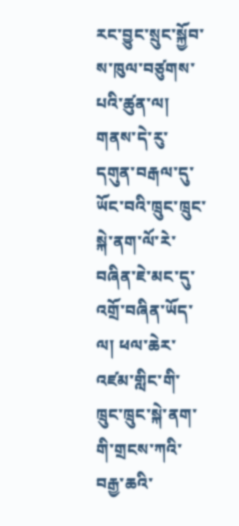རང་བྱུང་སྲུང་སྐྱོབ་ས་ཁུལ་བཙུགས་པའི་ཚུན་ལ། གནས་དེ་རུ་དགུན་བརྒལ་དུ་ཡོང་བའི་ཁྲུང་ཁྲུང་སྐེ་ནག་ལོ་རེ་བཞིན་ཇེ་མང་དུ་འགྲོ་བཞིན་ཡོད་ལ། ཕལ་ཆེར་འཛམ་གླིང་གི་ཁྲུང་ཁྲུང་སྐེ་ནག་གི་གྲངས་ཀའི་བརྒྱ་ཆའི་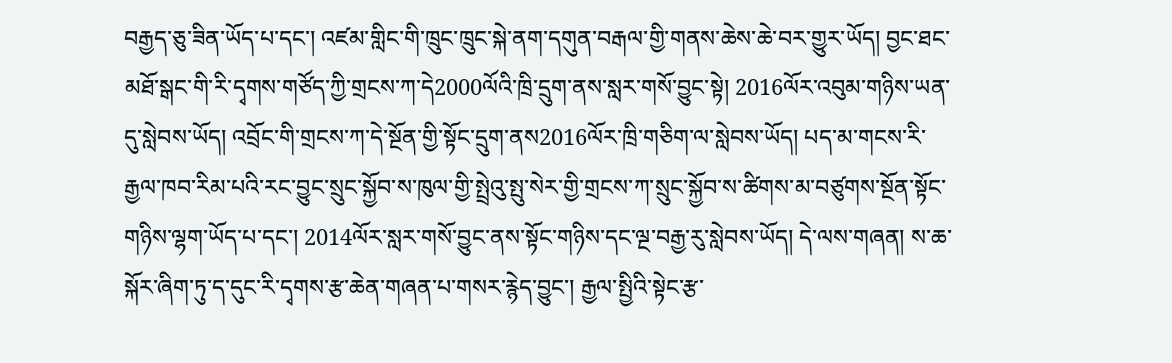བརྒྱད་ཅུ་ཟིན་ཡོད་པ་དང་། འཛམ་གླིང་གི་ཁྲུང་ཁྲུང་སྐེ་ནག་དགུན་བརྒལ་གྱི་གནས་ཆེས་ཆེ་བར་གྱུར་ཡོད། བྱང་ཐང་མཐོ་སྒང་གི་རི་དྭགས་གཙོད་ཀྱི་གྲངས་ཀ་དེ2000ལོའི་ཁྲི་དྲུག་ནས་སླར་གསོ་བྱུང་སྟེ། 2016ལོར་འབུམ་གཉིས་ཡན་དུ་སླེབས་ཡོད། འབྲོང་གི་གྲངས་ཀ་དེ་སྔོན་གྱི་སྟོང་དྲུག་ནས2016ལོར་ཁྲི་གཅིག་ལ་སླེབས་ཡོད། པད་མ་གངས་རི་རྒྱལ་ཁབ་རིམ་པའི་རང་བྱུང་སྲུང་སྐྱོབ་ས་ཁུལ་གྱི་སྤྲེའུ་སྤུ་སེར་གྱི་གྲངས་ཀ་སྲུང་སྐྱོབ་ས་ཚིགས་མ་བཙུགས་སྔོན་སྟོང་གཉིས་ལྷག་ཡོད་པ་དང་། 2014ལོར་སླར་གསོ་བྱུང་ནས་སྟོང་གཉིས་དང་ལྔ་བརྒྱ་རུ་སླེབས་ཡོད། དེ་ལས་གཞན། ས་ཆ་སྐོར་ཞིག་ཏུ་ད་དུང་རི་དྭགས་རྩ་ཆེན་གཞན་པ་གསར་རྙེད་བྱུང་། རྒྱལ་སྤྱིའི་སྟེང་རྩ་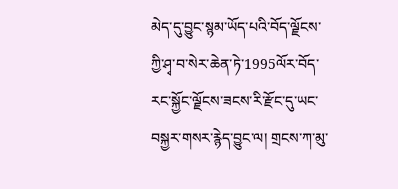མེད་དུ་བྱུང་སྙམ་ཡོད་པའི་བོད་ལྗོངས་ཀྱི་ཤྭ་བ་སེར་ཆེན་ཏེ་1995ལོར་བོད་རང་སྐྱོང་ལྗོངས་ཟངས་རི་རྫོང་དུ་ཡང་བསྐྱར་གསར་རྙེད་བྱུང་ལ། གྲངས་ཀ་མུ་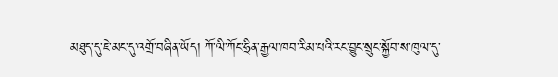མཐུད་དུ་ཇེ་མང་དུ་འགྲོ་བཞིན་ཡོད། ཀོ་ལི་ཀོང་ཧྲིན་རྒྱལ་ཁབ་རིམ་པའི་རང་བྱུང་སྲུང་སྐྱོབ་ས་ཁུལ་དུ་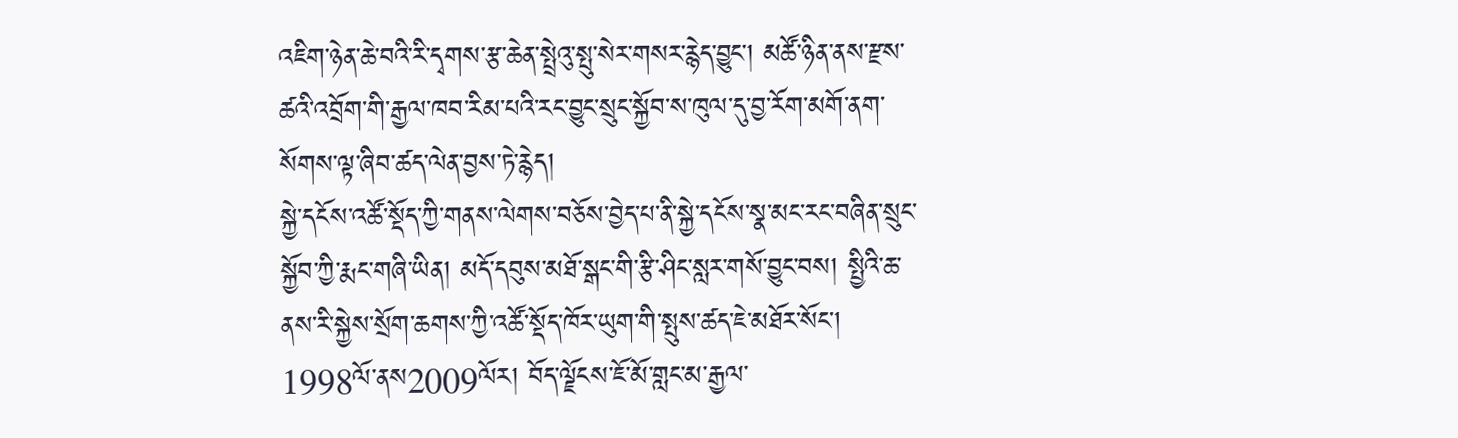འཇིག་ཉེན་ཆེ་བའི་རི་དྭགས་རྩ་ཆེན་སྤྲེའུ་སྤུ་སེར་གསར་རྙེད་བྱུང་། མཚོ་ཉིན་ནས་རྫས་ཚའི་འབྲོག་གི་རྒྱལ་ཁབ་རིམ་པའི་རང་བྱུང་སྲུང་སྐྱོབ་ས་ཁུལ་དུ་བྱ་རོག་མགོ་ནག་སོགས་ལྟ་ཞིབ་ཚད་ལེན་བྱས་ཏེ་རྙེད།
སྐྱེ་དངོས་འཚོ་སྡོད་ཀྱི་གནས་ལེགས་བཅོས་བྱེད་པ་ནི་སྐྱེ་དངོས་སྣ་མང་རང་བཞིན་སྲུང་སྐྱོབ་ཀྱི་རྨང་གཞི་ཡིན། མདོ་དབུས་མཐོ་སྒང་གི་རྩི་ཤིང་སླར་གསོ་བྱུང་བས། སྤྱིའི་ཆ་ནས་རི་སྐྱེས་སྲོག་ཆགས་ཀྱི་འཚོ་སྡོད་ཁོར་ཡུག་གི་སྤུས་ཚད་ཇེ་མཐོར་སོང་། 1998ལོ་ནས2009ལོར། བོད་ལྗོངས་ཇོ་མོ་གླང་མ་རྒྱལ་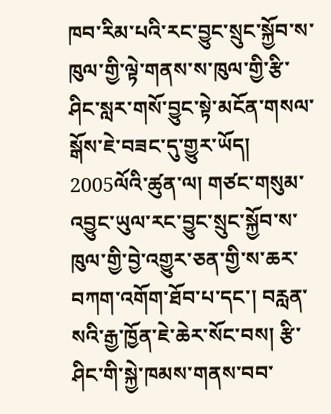ཁབ་རིམ་པའི་རང་བྱུང་སྲུང་སྐྱོབ་ས་ཁུལ་གྱི་ལྟེ་གནས་ས་ཁུལ་གྱི་རྩི་ཤིང་སླར་གསོ་བྱུང་སྟེ་མངོན་གསལ་སྒོས་ཇེ་བཟང་དུ་གྱུར་ཡོད། 2005ལོའི་ཚུན་ལ། གཙང་གསུམ་འབྱུང་ཡུལ་རང་བྱུང་སྲུང་སྐྱོབ་ས་ཁུལ་གྱི་བྱེ་འགྱུར་ཅན་གྱི་ས་ཆར་བཀག་འགོག་ཐོབ་པ་དང་། བརླན་སའི་རྒྱ་ཁྱོན་ཇེ་ཆེར་སོང་བས། རྩི་ཤིང་གི་སྐྱེ་ཁམས་གནས་བབ་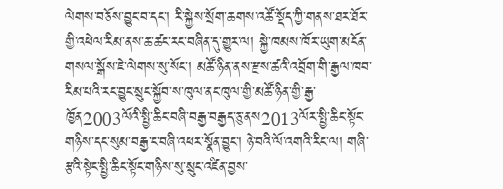ལེགས་བཅོས་བྱུང་བ་དང་། རི་སྐྱེས་སྲོག་ཆགས་འཚོ་སྡོད་ཀྱི་གནས་ཐར་ཐོར་གྱི་འཕེལ་རིམ་ནས་ཆ་ཚང་རང་བཞིན་དུ་གྱུར་ལ། སྐྱེ་ཁམས་ཁོར་ཡུག་མངོན་གསལ་སྒོས་ཇེ་ལེགས་སུ་སོང་། མཚོ་ཉིན་ནས་རྫས་ཚའི་འབྲོག་གི་རྒྱལ་ཁབ་རིམ་པའི་རང་བྱུང་སྲུང་སྐྱོབ་ས་ཁུལ་ནང་ཁུལ་གྱི་མཚོ་ཉིན་གྱི་རྒྱ་ཁྱོན2003ལོའི་སྤྱི་ཆིང་བཞི་བརྒྱ་བརྒྱད་ཅུ་ནས2013ལོར་སྤྱི་ཆིང་སྟོང་གཉིས་དང་སུམ་བརྒྱ་ང་བཞི་འཕར་སྣོན་བྱུང་། ཉེ་བའི་ལོ་འགའི་རིང་ལ། གཞི་རྩའི་སྟེང་སྤྱི་ཆིང་སྟོང་གཉིས་སུ་སྲུང་འཛིན་བྱས་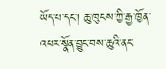ཡོད་པ་དང་། ཆུ་ཁུངས་ཀྱི་རྒྱ་ཁྱོན་འཕར་སྣོན་བྱུང་བས་ཆུའི་ནང་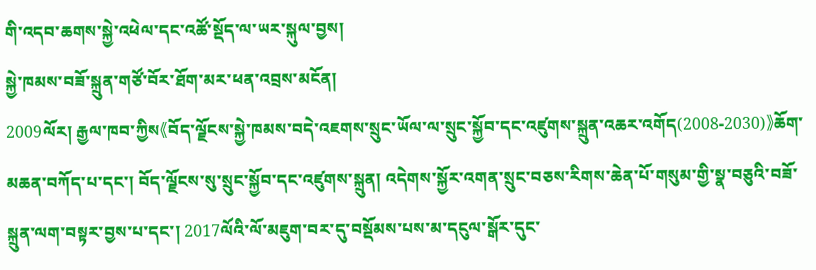གི་འདབ་ཆགས་སྐྱེ་འཕེལ་དང་འཚོ་སྡོད་ལ་ཡར་སྐུལ་བྱས།
སྐྱེ་ཁམས་བཟོ་སྐྲུན་གཙོ་བོར་ཐོག་མར་ཕན་འབྲས་མངོན།
2009ལོར། རྒྱལ་ཁབ་ཀྱིས《བོད་ལྗོངས་སྐྱེ་ཁམས་བདེ་འཇགས་སྲུང་ཡོལ་ལ་སྲུང་སྐྱོབ་དང་འཛུགས་སྐྲུན་འཆར་འགོད(2008-2030)》ཆོག་མཆན་བཀོད་པ་དང་། བོད་ལྗོངས་སུ་སྲུང་སྐྱོབ་དང་འཛུགས་སྐྲུན། འདེགས་སྐྱོར་འགན་སྲུང་བཅས་རིགས་ཆེན་པོ་གསུམ་གྱི་སྣ་བཅུའི་བཟོ་སྐྲུན་ལག་བསྟར་བྱས་པ་དང་། 2017ལོའི་ལོ་མཇུག་བར་དུ་བསྡོམས་པས་མ་དངུལ་སྒོར་དུང་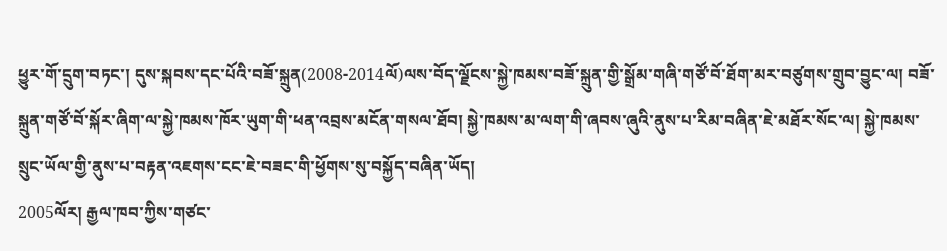ཕྱུར་གོ་དྲུག་བཏང་། དུས་སྐབས་དང་པོའི་བཟོ་སྐྲུན(2008-2014ལོ)ལས་བོད་ལྗོངས་སྐྱེ་ཁམས་བཟོ་སྐྲུན་གྱི་སྒྲོམ་གཞི་གཙོ་བོ་ཐོག་མར་བཙུགས་གྲུབ་བྱུང་ལ། བཟོ་སྐྲུན་གཙོ་བོ་སྐོར་ཞིག་ལ་སྐྱེ་ཁམས་ཁོར་ཡུག་གི་ཕན་འབྲས་མངོན་གསལ་ཐོབ། སྐྱེ་ཁམས་མ་ལག་གི་ཞབས་ཞུའི་ནུས་པ་རིམ་བཞིན་ཇེ་མཐོར་སོང་ལ། སྐྱེ་ཁམས་སྲུང་ཡོལ་གྱི་ནུས་པ་བརྟན་འཇགས་ངང་ཇེ་བཟང་གི་ཕྱོགས་སུ་བསྐྱོད་བཞིན་ཡོད།
2005ལོར། རྒྱལ་ཁབ་ཀྱིས་གཙང་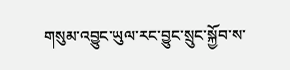གསུམ་འབྱུང་ཡུལ་རང་བྱུང་སྲུང་སྐྱོབ་ས་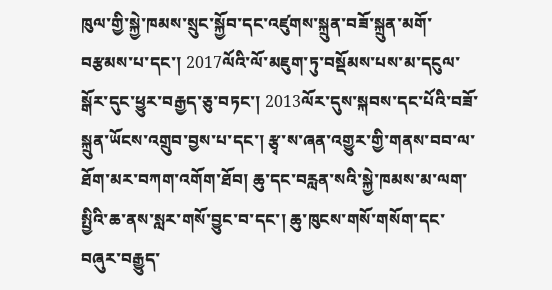ཁུལ་གྱི་སྐྱེ་ཁམས་སྲུང་སྐྱོབ་དང་འཛུགས་སྐྲུན་བཟོ་སྐྲུན་མགོ་བརྩམས་པ་དང་། 2017ལོའི་ལོ་མཇུག་ཏུ་བསྡོམས་པས་མ་དངུལ་སྒོར་དུང་ཕྱུར་བརྒྱད་ཅུ་བཏང་། 2013ལོར་དུས་སྐབས་དང་པོའི་བཟོ་སྐྲུན་ཡོངས་འགྲུབ་བྱས་པ་དང་། རྩྭ་ས་ཞན་འགྱུར་གྱི་གནས་བབ་ལ་ཐོག་མར་བཀག་འགོག་ཐོབ། ཆུ་དང་བརླན་སའི་སྐྱེ་ཁམས་མ་ལག་སྤྱིའི་ཆ་ནས་སླར་གསོ་བྱུང་བ་དང་། ཆུ་ཁུངས་གསོ་གསོག་དང་བཞུར་བརྒྱུད་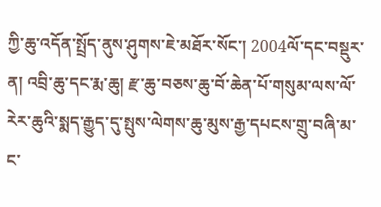ཀྱི་ཆུ་འདོན་སྤྲོད་ནུས་ཤུགས་ཇེ་མཐོར་སོང་། 2004ལོ་དང་བསྡུར་ན། འབྲི་ཆུ་དང་རྨ་ཆུ། རྫ་ཆུ་བཅས་ཆུ་བོ་ཆེན་པོ་གསུམ་ལས་ལོ་རེར་ཆུའི་སྨད་རྒྱུད་དུ་སྤུས་ལེགས་ཆུ་མུས་རྒྱ་དཔངས་གྲུ་བཞི་མ་ང་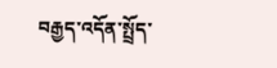བརྒྱད་འདོན་སྤྲོད་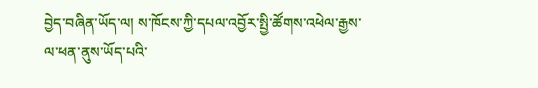བྱེད་བཞིན་ཡོད་ལ། ས་ཁོངས་ཀྱི་དཔལ་འབྱོར་སྤྱི་ཚོགས་འཕེལ་རྒྱས་ལ་ཕན་ནུས་ཡོད་པའི་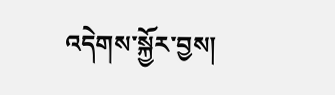འདེགས་སྐྱོར་བྱས།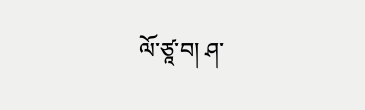ལོ་ཙཱ་བ། ཤ་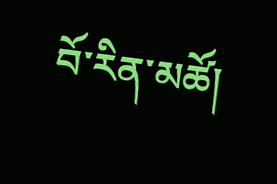བོ་རིན་མཚོ།